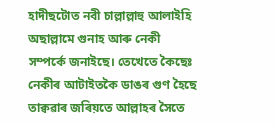হাদীছটোত নবী চাল্লাল্লাহু আলাইহি অছাল্লামে গুনাহ আৰু নেকী সম্পৰ্কে জনাইছে। তেখেতে কৈছেঃ নেকীৰ আটাইতকৈ ডাঙৰ গুণ হৈছে তাক্বৱাৰ জৰিয়তে আল্লাহৰ সৈতে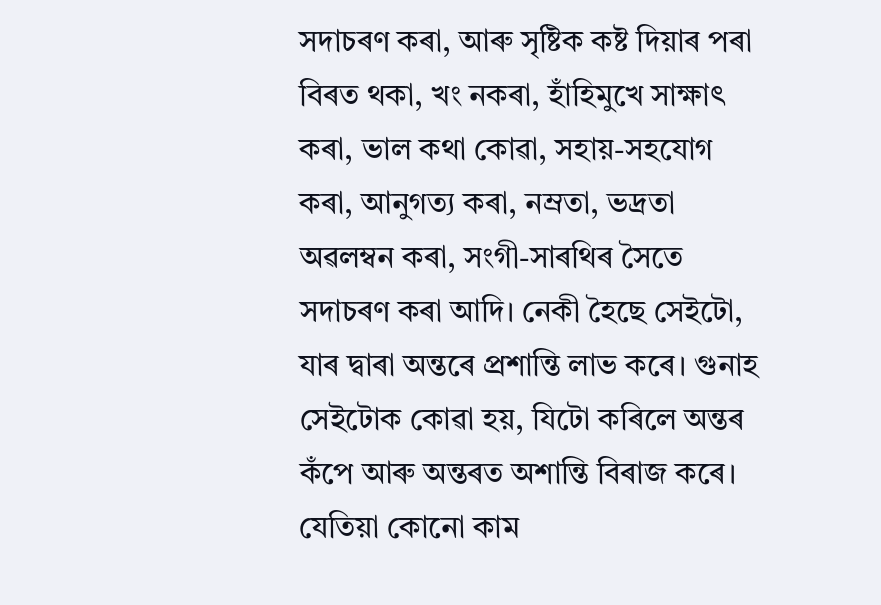সদাচৰণ কৰা, আৰু সৃষ্টিক কষ্ট দিয়াৰ পৰা বিৰত থকা, খং নকৰা, হাঁহিমুখে সাক্ষাৎ কৰা, ভাল কথা কোৱা, সহায়-সহযোগ কৰা, আনুগত্য কৰা, নম্ৰতা, ভদ্ৰতা অৱলম্বন কৰা, সংগী-সাৰথিৰ সৈতে সদাচৰণ কৰা আদি। নেকী হৈছে সেইটো, যাৰ দ্বাৰা অন্তৰে প্ৰশান্তি লাভ কৰে। গুনাহ সেইটোক কোৱা হয়, যিটো কৰিলে অন্তৰ কঁপে আৰু অন্তৰত অশান্তি বিৰাজ কৰে। যেতিয়া কোনো কাম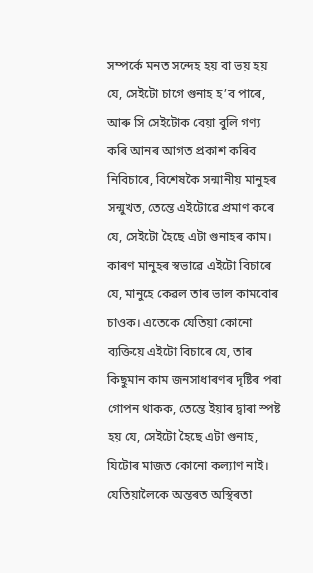সম্পৰ্কে মনত সন্দেহ হয় বা ভয় হয় যে, সেইটো চাগে গুনাহ হ’ব পাৰে, আৰু সি সেইটোক বেয়া বুলি গণ্য কৰি আনৰ আগত প্ৰকাশ কৰিব নিবিচাৰে, বিশেষকৈ সন্মানীয় মানুহৰ সন্মুখত, তেন্তে এইটোৱে প্ৰমাণ কৰে যে, সেইটো হৈছে এটা গুনাহৰ কাম। কাৰণ মানুহৰ স্বভাৱে এইটো বিচাৰে যে, মানুহে কেৱল তাৰ ভাল কামবোৰ চাওক। এতেকে যেতিয়া কোনো ব্যক্তিয়ে এইটো বিচাৰে যে, তাৰ কিছুমান কাম জনসাধাৰণৰ দৃষ্টিৰ পৰা গোপন থাকক, তেন্তে ইয়াৰ দ্বাৰা স্পষ্ট হয় যে, সেইটো হৈছে এটা গুনাহ, যিটোৰ মাজত কোনো কল্যাণ নাই। যেতিয়ালৈকে অন্তৰত অস্থিৰতা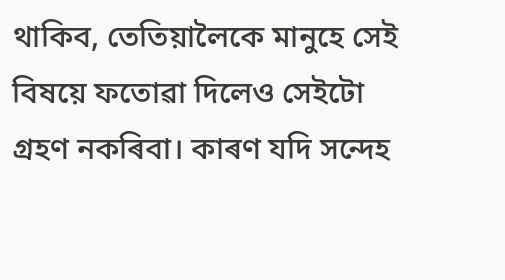থাকিব, তেতিয়ালৈকে মানুহে সেই বিষয়ে ফতোৱা দিলেও সেইটো গ্ৰহণ নকৰিবা। কাৰণ যদি সন্দেহ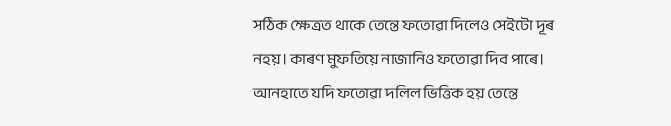সঠিক ক্ষেত্ৰত থাকে তেন্তে ফতোৱা দিলেও সেইটো দূৰ নহয়। কাৰণ মুফতিয়ে নাজানিও ফতোৱা দিব পাৰে। আনহাতে যদি ফতোৱা দলিল ভিত্তিক হয় তেন্তে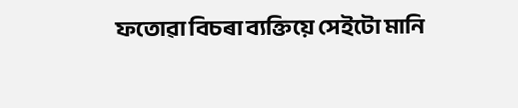ফতোৱা বিচৰা ব্যক্তিয়ে সেইটো মানি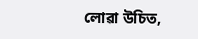লোৱা উচিত,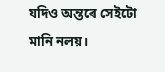যদিও অন্তৰে সেইটো মানি নলয়।